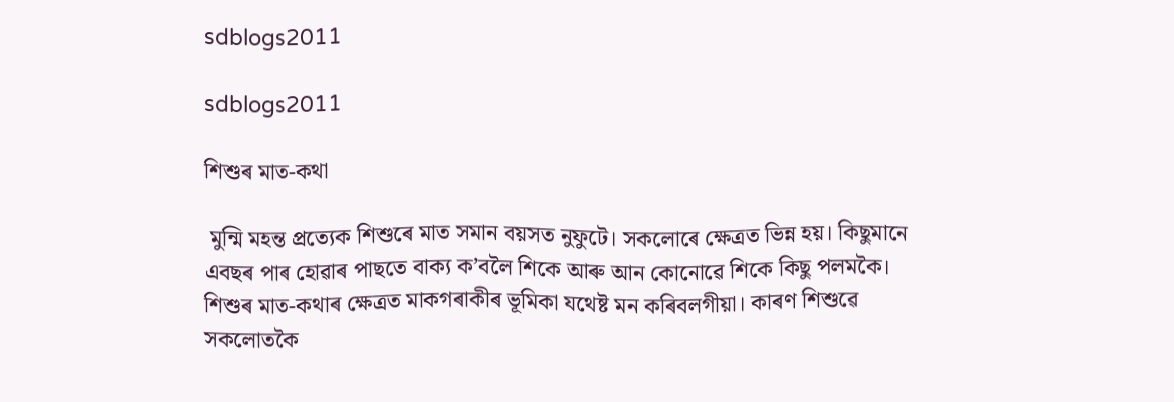sdblogs2011

sdblogs2011

শিশুৰ মাত-কথা

 মুন্মি মহন্ত প্ৰত্যেক শিশুৰে মাত সমান বয়সত নুফুটে। সকলোৰে ক্ষেত্ৰত ভিন্ন হয়। কিছুমানে এবছৰ পাৰ হোৱাৰ পাছতে বাক্য ক’বলৈ শিকে আৰু আন কোনোৱে শিকে কিছু পলমকৈ। শিশুৰ মাত-কথাৰ ক্ষেত্ৰত মাকগৰাকীৰ ভূমিকা যথেষ্ট মন কৰিবলগীয়া। কাৰণ শিশুৱে সকলোতকৈ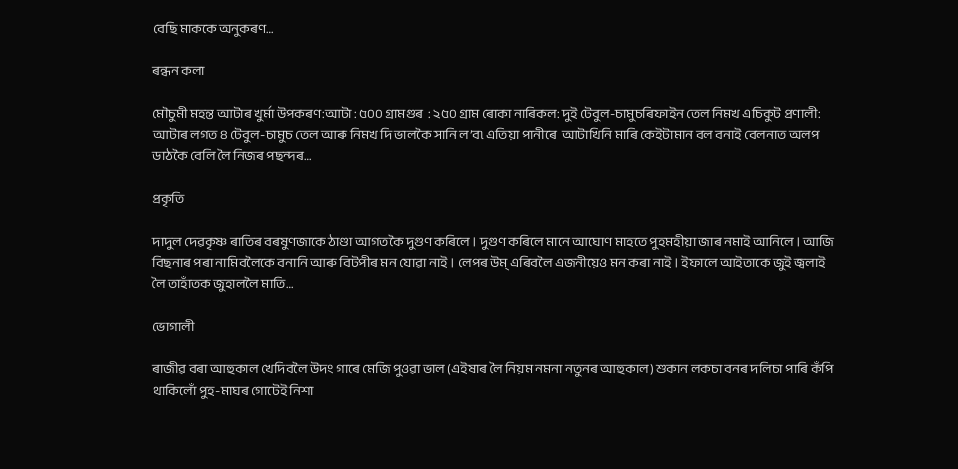বেছি মাককে অনুকৰণ…

ৰন্ধন কলা

মৌচুমী মহন্ত আটাৰ খুৰ্মা উপকৰণ:আটা : ৫০০ গ্ৰামগুৰ  : ২৫০ গ্ৰাম ৰোকা নাৰিকল: দুই টেবুল-চামুচৰিফাইন তেল নিমখ এচিকুট প্ৰণালী: আটাৰ লগত ৪ টেবুল-চামুচ তেল আৰু নিমখ দি ভালকৈ সানি ল’ব৷ এতিয়া পানীৰে  আটাখিনি মাৰি কেইটামান বল বনাই বেলনাত অলপ ডাঠকৈ বেলি লৈ নিজৰ পছন্দৰ…

প্ৰকৃতি

দাদুল দেৱকৃষ্ণ ৰাতিৰ বৰষুণজাকে ঠাণ্ডা আগতকৈ দুগুণ কৰিলে। দুগুণ কৰিলে মানে আঘোণ মাহতে পুহমহীয়া জাৰ নমাই আনিলে। আজি বিছনাৰ পৰা নামিবলৈকে বনানি আৰু বিটপীৰ মন যোৱা নাই। লেপৰ উম্ এৰিবলৈ এজনীয়েও মন কৰা নাই। ইফালে আইতাকে জুই জ্বলাই লৈ তাহাঁতক জুহাললৈ মাতি…

ভোগালী

ৰাজীৱ বৰা আহুকাল খেদিবলৈ উদং গাৰে মেজি পুওৱা ভাল (এইষাৰ লৈ নিয়ম নমনা নতুনৰ আহুকাল) শুকান লকচা বনৰ দলিচা পাৰি কঁপি থাকিলোঁ পুহ-মাঘৰ গোটেই নিশা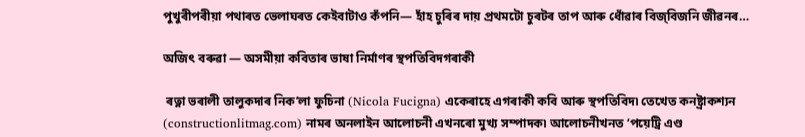পুখুৰীপৰীয়া পথাৰত ভেলাঘৰত কেইবাটাও কঁপনি— হাঁহ চুৰিৰ দায় প্রথমটো চুৰটৰ তাপ আৰু ধোঁৱাৰ বিজ্‌বিজনি জীৱনৰ…

অজিৎ বৰুৱা — অসমীয়া কবিতাৰ ভাষা নিৰ্মাণৰ স্থপতিবিদগৰাকী

 ৰত্না ভৰালী তালুকদাৰ নিক’লা ফুচিনা (Nicola Fucigna) একেৰাহে এগৰাকী কবি আৰু স্থপতিবিদ৷ তেখেত কনষ্ট্ৰাকশ্যন (constructionlitmag.com) নামৰ অনলাইন আলোচনী এখনৰো মুখ্য সম্পাদক৷ আলোচনীখনত ‘পয়েট্ৰি এণ্ড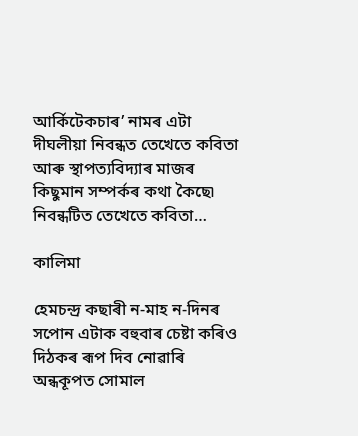আৰ্কিটেকচাৰ’ নামৰ এটা দীঘলীয়া নিবন্ধত তেখেতে কবিতা আৰু স্থাপত্যবিদ্যাৰ মাজৰ কিছুমান সম্পৰ্কৰ কথা কৈছে৷ নিবন্ধটিত তেখেতে কবিতা…

কালিমা

হেমচন্দ্ৰ কছাৰী ন-মাহ ন-দিনৰ সপোন এটাক বহুবাৰ চেষ্টা কৰিও দিঠকৰ ৰূপ দিব নোৱাৰি অন্ধকূপত সোমাল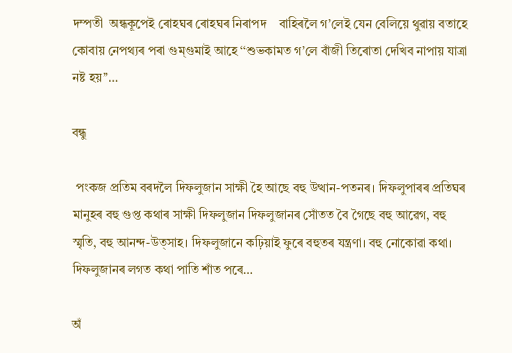দম্পতী  অন্ধকূপেই ৰোহঘৰ ৰোহঘৰ নিৰাপদ    বাহিৰলৈ গ’লেই যেন বেলিয়ে থুৱায় বতাহে কোবায় নেপথ্যৰ পৰা গুম্‌গুমাই আহে ‘‘শুভকামত গ’লে বাঁজী তিৰোতা দেখিব নাপায় যাত্ৰা নষ্ট হয়’’…

বন্ধু

 পংকজ প্ৰতিম বৰদলৈ দিফলুজান সাক্ষী হৈ আছে বহু উত্থান-পতনৰ। দিফলুপাৰৰ প্ৰতিঘৰ মানুহৰ বহু গুপ্ত কথাৰ সাক্ষী দিফলুজান দিফলুজানৰ সোঁতত বৈ গৈছে বহু আৱেগ, বহু স্মৃতি, বহু আনন্দ-উত্সাহ। দিফলুজানে কঢ়িয়াই ফুৰে বহুতৰ যন্ত্রণা। বহু নোকোৱা কথা। দিফলুজানৰ লগত কথা পাতি শাঁত পৰে…

অঁ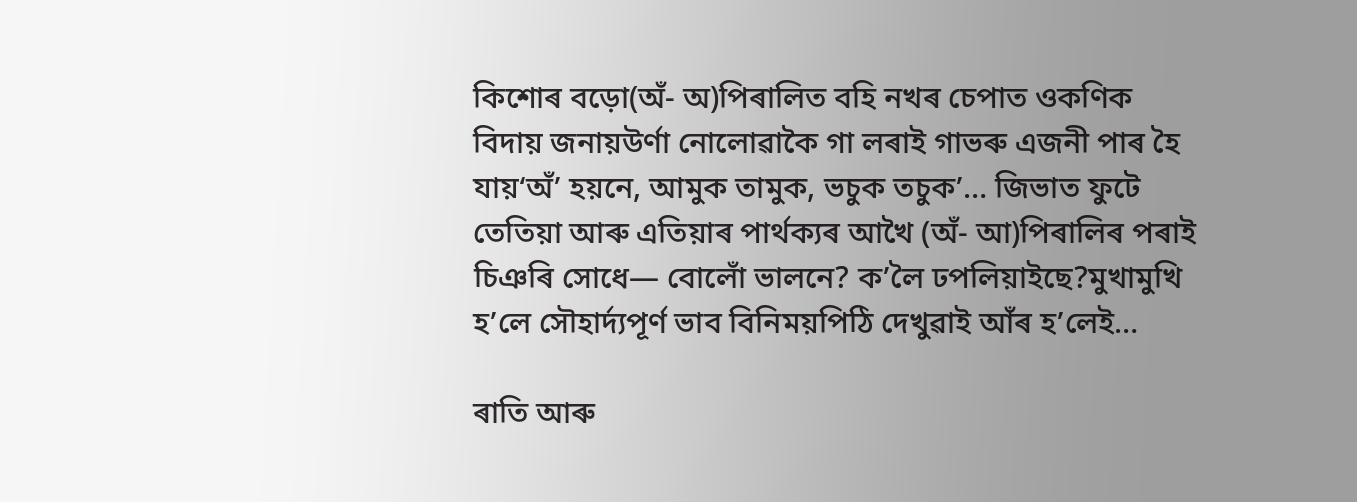কিশোৰ বড়ো(অঁ- অ)পিৰালিত বহি নখৰ চেপাত ওকণিক বিদায় জনায়উৰ্ণা নোলোৱাকৈ গা লৰাই গাভৰু এজনী পাৰ হৈ যায়‘অঁ’ হয়নে, আমুক তামুক, ভচুক তচুক’… জিভাত ফুটে তেতিয়া আৰু এতিয়াৰ পাৰ্থক্যৰ আখৈ (অঁ- আ)পিৰালিৰ পৰাই চিঞৰি সোধে— বোলোঁ ভালনে? ক’লৈ ঢপলিয়াইছে?মুখামুখি হ’লে সৌহাৰ্দ্যপূৰ্ণ ভাব বিনিময়পিঠি দেখুৱাই আঁৰ হ’লেই…

ৰাতি আৰু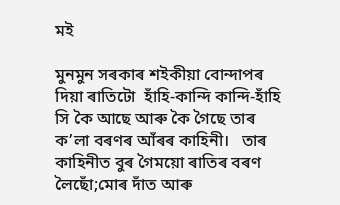মই

মুনমুন সৰকাৰ শইকীয়া বোন্দাপৰ দিয়া ৰাতিটো  হাঁহি-কান্দি কান্দি-হাঁহি সি কৈ আছে আৰু কৈ গৈছে তাৰ ক’লা বৰণৰ আঁৰৰ কাহিনী।   তাৰ কাহিনীত বুৰ গৈময়ো ৰাতিৰ বৰণ লৈছোঁ;মোৰ দাঁত আৰু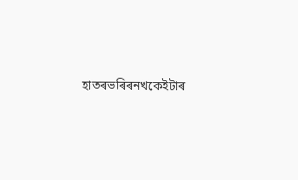হাতৰভৰিৰনখকেইটাৰ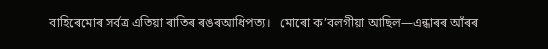বাহিৰেমোৰ সৰ্বত্ৰ এতিয়া ৰাতিৰ ৰঙৰআধিপত্য।   মোৰো ক’বলগীয়া আছিল—এন্ধাৰৰ আঁৰৰ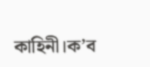কাহিনী।ক’ব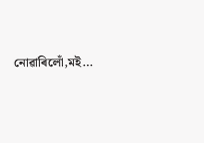নোৱাৰিলোঁ,মই…